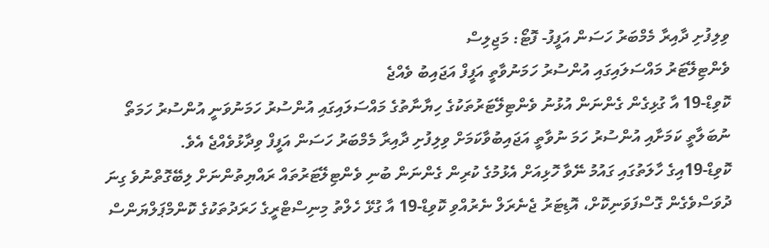ވިލިފުށި ދާއިރާ މެމްބަރު ހަސަން އަފީފު- ފޮޓޯ: މަޖިލިސް
ވެންޓިލޭޓަރު މައްސަލައިގައި އުންސުރު ހަމަނުވާތީ އަފީފް އަޖައިބު ވެއްޖެ
ކޮވިޑް-19 އާ ގުޅިގެން ގެންނަން އުޅުނު ވެންޓިލޭޓަރުތަކުގެ ހިޔާނާތުގެ މައްސަލައިގައި އުންސުރު ހަމަނުވަނީ އުންސުރު ހަމަތޯ ނުބަލާތީ ކަމަށާއި އުންސުރު ހަމަ ނުވާތީ އަޖައިބުވާކަމަށް ވިލިފުށި ދާއިރާ މެމްބަރު ހަސަން އަފީފް ވިދާޅުވެއްޖެ އެވެ.
ކޮވިޑް-19އިގެ ހާލަތުގައި ގައުމު ނޭވާ ހޮޅިއަށް އެޅުމުގެ ކުރިން ގެންނަން ބުނި ވެންޓިލޭޓަރުތައް ރައްޔިތުންނަށް ލިބޭގޮތްނުވެ ގިނަ ދުވަސްވެގެން ގޮސްފަވަނިކޮށް، އޮޑިޓަރު ޖެނެރަލް ނެރުއްވި ކޮވިޑް-19 އާ ގުޅޭ ހެލްތު މިނިސްޓްރީގެ ހަރަދުތަކުގެ ކޮންމްޕަލްޔަންސް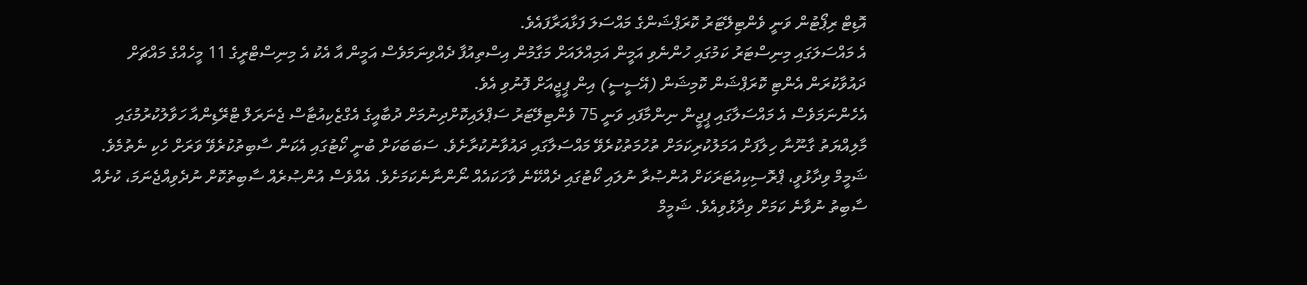އޮޑިޓް ރިޕޯޓުން ވަނީ ވެންޓިލޭޓަރު ކޮރަޕްޝަންގެ މައްސަލަ ފަޅާއަރާފައެވެ.
އެ މައްސަލަގައި މިނިސްޓަރު ކަމުގައި ހުންނެވި އަމީން އަމިއްލައަށް މަގާމުން އިސްތިއުފާ ދެއްވިނަމަވެސް އަމީން އާ އެކު އެ މިނިސްޓްރީގެ 11 މީހެއްގެ މައްޗަށް ދައުވާކުރަން އެންޓި ކޮރަޕްޝަން ކޮމިޝަން (އޭސީސީ) އިން ޕީޖީއަށް ފޮނުވި އެވެ.
އެހެންނަމަވެސް އެ މައްސަލާގައި ޕީޖީން ނިންމާފައި ވަނީ 75 ވެންޓިލޭޓަރު ސަޕްލައިކޮށްދިނުމަށް ދުބާއީގެ އެގްޒެކިއުޓާސް ޖެނަރަލް ޓްރޭޑިންއާ ހަވާލުކުރުމުގައި މާލިއްޔަތު ގާނޫނާ ހިލާފަށް އަމަލުކުރިކަމަށް ތުހުމަތުކުރެވޭ މައްސަލާގައި ދައުވާނުކުރާށެވެ. ސަބަބަކަށް ބުނީ ކޯޓުގައި އެކަން ސާބިތުކުރެވޭ ވަރަށް ހެކި ނެތުމެވެ.
ޝަމީމް ވިދާޅުވީ، ޕްރޮސިކިއުޓަރަކަށް އުންޞުރާ ނުލައި ކޯޓުގައި ދެއްކޭނެ ވާހަކައެއް ނޯންނާނެކަމަށެވެ. އެއްވެސް އުންޞުރެއް ސާބިތުކޮށް ނުދެވިއްޖެނަމަ، ކުށެއް ސާބިތު ނުވާނެ ކަމަށް ވިދާޅުވިއެވެ. ޝަމީމް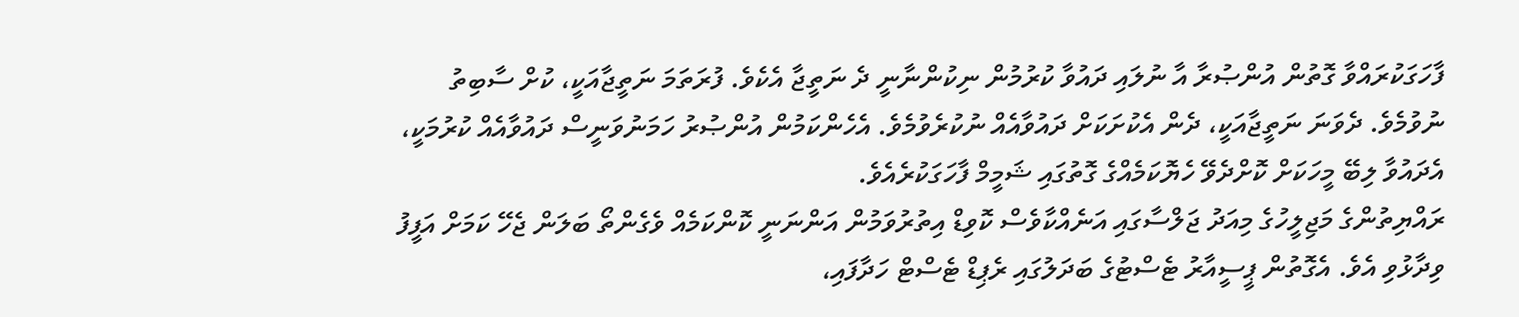ފާހަގަކުރައްވާ ގޮތުން އުންޞުރާ އާ ނުލައި ދައުވާ ކުރުމުން ނިކުންނާނީ ދެ ނަތީޖާ އެކެވެ. ފުރަތަމަ ނަތީޖާއަކީ، ކުށް ސާބިތު ނުވުމެވެ. ދެވަނަ ނަތީޖާއަކީ، ދެން އެކުށަކަށް ދައުވާއެއް ނުކުރެވުމެވެ. އެހެންކަމުން އުންޞުރު ހަމަނުވަނީސް ދައުވާއެއް ކުރުމަކީ، އެދައުވާ ލިބޭ މީހަކަށް ކޮށްދެވޭ ހެޔޮކަމެއްގެ ގޮތުގައި ޝަމީމް ފާހަގަކުރެއެވެ.
ރައްޔިތުންގެ މަޖިލީހުގެ މިއަދު ޖަލްސާގައި އަނެއްކާވެސް ކޮވިޑް އިތުރުވަމުން އަންނަނީ ކޮންކަމެއް ވެގެންތޯ ބަލަން ޖެހޭ ކަމަށް އަފީފު ވިދާޅުވި އެވެ. އެގޮތުން ޕީސީއާރު ޓެސްޓުގެ ބަދަލުގައި ރެޕިޑް ޓެސްޓް ހަދާފައި،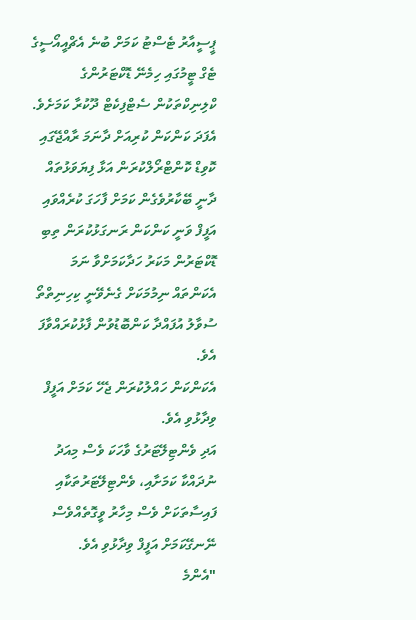ޕީސީއާރު ޓެސްޓު ކަމަށް ބުނެ އެޗްއީއޯސީގެ ޓެގް ޓީމުގައި ހިމެނޭ ޑޮކްޓަރުންގެ ކްލިނިކްތަކުން ސެޓްފިކެޓް ދޫކުރާ ކަމަށެވެ.
އެފަދަ ކަންކަން ކުރިއަށް ދާނަމަ ރާއްޖޭގައި ކޮވިޑް ކޮންޓްރޯލްކުރަން އަޅާ ފިޔަވަޅުތައް ދާނީ ބޭކާރުވެގެން ކަމަށް ފާހަގަ ކުރެއްވައި އަފީފް ވަނީ ކަންކަން ރަނގަޅުކުރަން ތިބި ޑޮކްޓަރުން މަކަރު ހަދާކަމަށްވާ ނަމަ އެކަންތައް ނިމުމަކަށް ގެނެވޭނީ ކިހިނިތްތޯ ސުވާލު އުފައްދާ ކަންބޮޑުވުން ފާޅުކުރައްވާފަ އެވެ.
އެކަންކަން ހައްލުކުރަން ޖެހޭ ކަމަށް އަފީފް ވިދާޅުވި އެވެ.
އަދި ވެންޓިލޭޓަރުގެ ވާހަކަ ވެސް މިއަދު ނުދައްކާ ކަމަށާއި، ވެންޓިލޭޓަރުތަކާއި ފައިސާތަކަށް ވެސް މިހާރު ވީގޮތެއްވެސް ނޭނގޭކަމަށް އަފީފް ވިދާޅުވި އެވެ.
"އެންމެ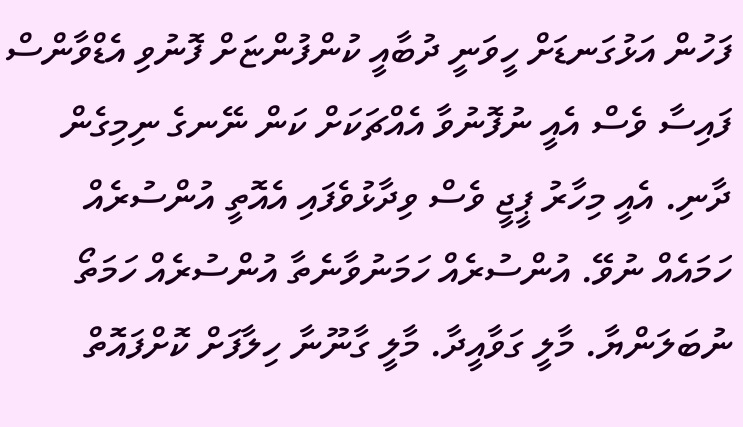ފަހުން އަޅުގަނޑަށް ހީވަނީ ދުބާއީ ކުންފުންޏަށް ފޮނުވި އެޑްވާންސް ފައިސާ ވެސް އެއީ ނުފޮނުވާ އެއްޗަކަށް ކަން ނޭނގެ ނިމިގެން ދާނި. އެއީ މިހާރު ޕީޖީ ވެސް ވިދާޅުވެފައި އެއޮތީ އުންސުރެއް ހަމައެއް ނުވޭ. އުންސުރެއް ހަމަނުވާނެތާ އުންސުރެއް ހަމަތޯ ނުބަލަންޔާ. މާލީ ގަވާއީދާ. މާލީ ގާނޫނާ ހިލާފަށް ކޮށްފައޮތް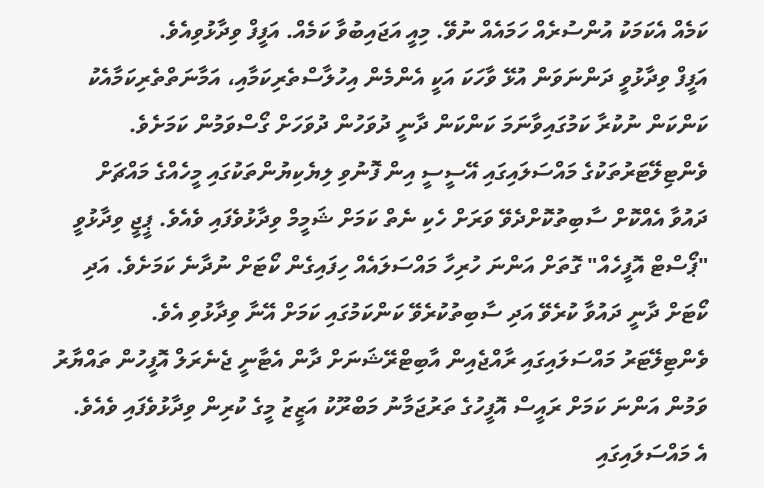ކަމެއް އެކަމަކު އުންސުރެއް ހަމައެއް ނުވޭ. މިއީ އަޖައިބުވާ ކަމެއް. އަފީފް ވިދާޅުވިއެވެ.
އަފީފް ވިދާޅުވީ ދަންނަވަން އުޅޭ ވާހަކަ އަކީ އެންމެން އިހުލާސްތެރިކަމާއި، އަމާނަތްތެރިކަމާއެކު ކަންކަން ނުކުރާ ކަމުގައިވާނަމަ ކަންކަން ދާނީ ދުވަހުން ދުވަހަށް ގޯސްވަމުން ކަމަށެވެ.
ވެންޓިލޭޓަރުތަކުގެ މައްސަލައިގައި އޭސީސީ އިން ފޮނުވި ލިޔެކިޔުންތަކުގައި މީހެއްގެ މައްޗަށް ދައުވާ އެއްކޮށް ސާބިތުކޮށްދެވޭ ވަރަށް ހެކި ނެތް ކަމަށް ޝަމީމް ވިދާޅުވެފައި ވެއެވެ. ޕީޖީ ވިދާޅުވީ "ޕޯސްޓް އޮފީހެއް" ގޮތަށް އަންނަ ހުރިހާ މައްސަލައެއް ހިފައިގެން ކޯޓަށް ނުދާނެ ކަމަށެވެ. އަދި ކޯޓަށް ދާނީ ދައުވާ ކުރެވޭ އަދި ސާބިތުކުރެވޭ ކަންކަމުގައި ކަމަށް އޭނާ ވިދާޅުވި އެވެ.
ވެންޓިލޭޓަރު މައްސަލައިގައި ރާއްޖެއިން އާބިޓްރޭޝަނަށް ދާން އެޓާނީ ޖެނެރަލް އޮފީހުން ތައްޔާރު ވަމުން އަންނަ ކަމަށް ރައީސް އޮފީހުގެ ތަރުޖަމާނު މަބްރޫކު އަޒީޒު މީގެ ކުރިން ވިދާޅުވެފައި ވެއެވެ.
އެ މައްސަލައިގައި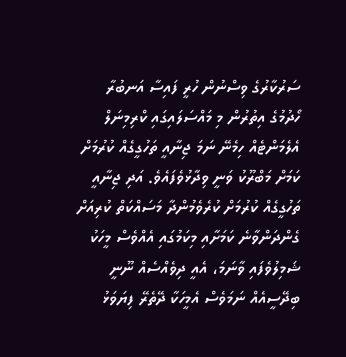ސަރުކާރުގެ ވިސްނުން ހުރީ ފައިސާ އަނބުރާ ހޯދުމުގެ އިތުރުން މި މައްސަލައިގައި ކްރިމިނަލް އެލެމަންޓެއް ހިމެނޭ ނަމަ ޖިނާއީ ތަހުގީގެއް ކުރުމަށް ކަމަށް މަބްރޫކު ވަނީ ވިދާޅުވެފައެވެ. އަދި ޖިނާއީ ތަހުގީގެއް ކުރުމަށް ކުރެވެމުންދާ މަސައްކަތް ކުރިއަށް ގެންދަންވާނެ ކަމަށާއި މިކަމުގައި އެއްވެސް މީހަކު ޝަމިލުވެފައި ވާނަމަ، އެއީ ދިވެއްސެއް ނޫނީ ބިދޭސީއެއް ނަމަވެސް އެމީހަކާ ދޭތެރޭ ފިޔަވަޅު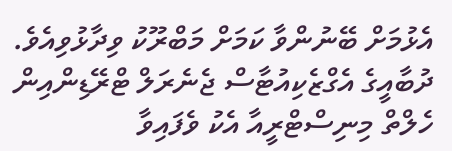އެޅުމަށް ބޭނުންވާ ކަމަށް މަބްރޫކު ވިދާޅުވިއެވެ.
ދުބާއީގެ އެގްޒެކިއުޓާސް ޖެނެރަލް ޓްރޭޑިންއިން ހެލްތް މިނިސްޓްރީއާ އެކު ވެފައިވާ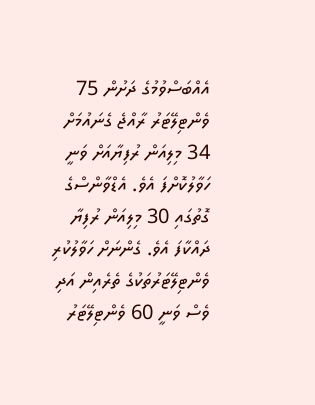އެއްބަސްވުމުގެ ދަށުން 75 ވެންޓިލޭޓަރު ރާއްޖެ ގެނައުމަށް 34 މިލިއަން ރުފިޔާއަށް ވަނީ ހަވާލުކޮށްފަ އެވެ. އެޑްވާންސްގެ ގޮތުގައި 30 މިލިއަން ރުފިޔާ ދައްކާފަ އެވެ. ގެންނަށް ހަވާލުކުރި ވެންޓިލޭޓަރުތަކުގެ ތެރެއިން އަދި ވެސް ވަނީ 60 ވެންޓިލޭޓަރު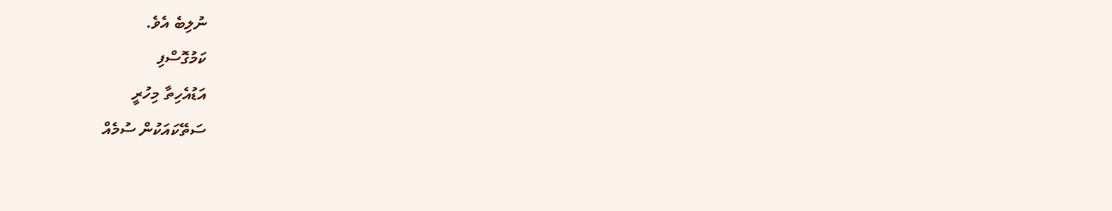ނުލިބެ އެވެ.
ކަމުގޮސްފި
އަޑުއެހިތާ މިހުރީ
ސަތޭކައަކުން ސުމެއް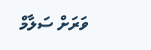ވަރަށް ސަލާމް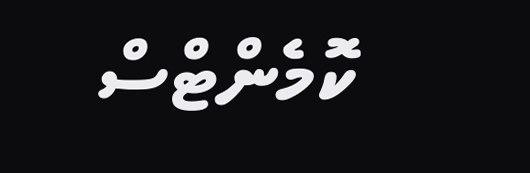ކޮމެންޓްސް